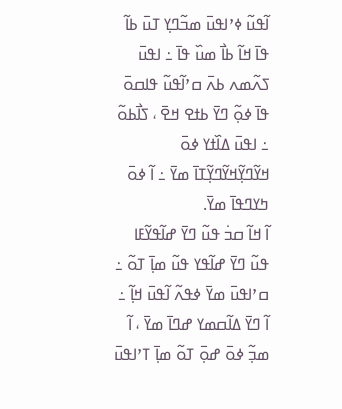ߊ߬ߟߎ߬ ߦߴߊߟߎ߫ ߘߏ߬ߣߌ߲ ߠߎ߫ ߕߊ߬ ߟߊ߫ ߞߊ߬ ߕߊ߯ ߘߎ߰ ߟߊ߫ ߸ ߊߟߎ߫ ߖߍ߬ߘߍ ߕߍ߫ ߛߴߊ߬ߟߎ߬ ߟߊߛߋ߫ ߟߊ߫ ߦߋ߲߬ ߣߌ߫ ߕߙߐ ߞߐ߫ ، ߖߊ߯ߕߋ߬ ߸ ߊߟߎ߫ ߡߊ߰ߙߌ ߦߋ߫ ߞߌ߬ߣߌ߲߬ߞߌ߬ߣߌ߲߬ߠߊ߫ ߘߌ߫ ߸ ߊ߬ ߦߋ߫ ߤߌߣߟߊ߫ ߘߌ߫.
ߊ߬ ߞߊ߬ ߛߏ߭ ߟߎ߬ ߣߌ߫ ߝߊ߬ߟߌ߬ߓߊ ߟߎ߬ ߣߌ߫ ߝߊ߬ߟߌ ߟߎ߬ ߘߊ߲߫ ߠߋ߬ ߸ ߛߴߊߟߎ߫ ߘߌ߫ ߦߟߍ߬ ߊ߬ߟߎ߫ ߞߊ߲߬ ߸ ߊ߬ ߣߌ߫ ߡߊ߬ߛߘߌ ߝߣߊ߫ ߘߌ߫ ، ߊ߬ ߘߏ߲߬ ߦߋ߫ ߝߋ߲߫ ߠߋ߬ ߘߊ߲߫ ߠߴߊߟߎ߫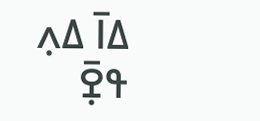ߡߊ߫ ߡߍ߲ ߟߐ߲߫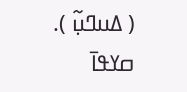( ߡߎߣߎ߲߬ ).
ߛߌߟߊ߫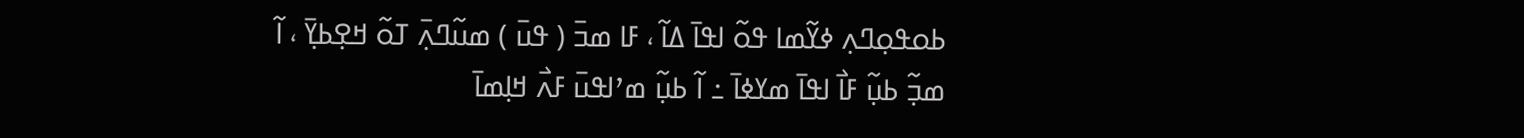ߕߋߟߋ߲ߣߍ߲ ߦߌ߬ߘߊ ߟߋ߬ ߊߟߊ߫ ߡߊ߬ ، ߓߊ ߘߏ߫ ( ߟߎ߫ ) ߘߎ߬ߣߍ߲߫ ߠߋ߬ ߞߐ߲ߕߌ߲߫ ، ߊ߬ ߘߏ߲߬ ߕߎ߲߬ ߓߊ߯ ߊߟߊ߫ ߘߌߦߊ߫ ߸ ߊ߬ ߕߎ߲߬ ߘߴߊߟߎ߫ ߓߍ߯ ߞߊ߲ߘߊ߫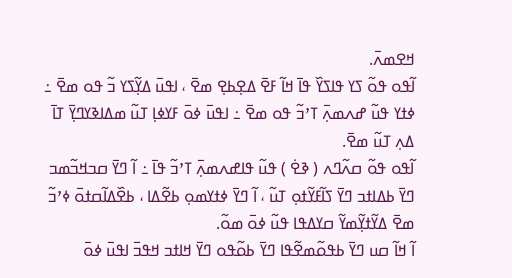ߞߐߘߍ߫.
ߊ߬ߟߋ ߟߋ߬ ߖߌ ߟߊߖߌ߰ ߟߊ߫ ߞߊ߬ ߓߐ߫ ߡߐ߲ߕߐ߲ ߘߐ߫ ، ߊߟߎ߫ ߡߌ߲߬ߖߌ ߏ߬ ߟߋ ߘߐ߫ ߸ ߦߙߌ ߟߎ߬ ߝߍߘߍ߲߫ ߠߴߏ߬ ߟߋ ߘߐ߫ ߸ ߊߟߎ߫ ߦߋ߫ ߓߌߦߊ߲ ߠߎ߬ ߘߡߊߢߌߣߌ߲߫ ߠߊ߫ ߡߍ߲ ߠߎ߬ ߘߐ߫.
ߊ߬ߟߋ ߟߋ߬ ߛߍ߬ߣߍ ( ߢߐ߭ ) ߟߎ߬ ߟߊߝߍߘߍ߲߫ ߠߴߏ߬ ߟߊ߫ ߸ ߊ߬ ߣߌ߫ ߛߏߞߏ߬ߘߏ ߣߌ߫ ߕߡߊߙߏ ߣߌ߫ ߖߊ߬ߓߌ߬ߙߋ߲ ߠߎ߬ ، ߊ߬ ߣߌ߫ ߦߙߌߘߋ߲ ߕߐ߬ߡߊ ، ߕߐ߰ߡߊ߬ߛߙߋ߫ ߦߴߏ߬ ߘߐ߫ ߡߌ߬ߙߌ߲߬ߘߌ߬ ߛߌߡߟߊ ߟߎ߬ ߦߋ߫ ߘߋ߬.
ߊ߬ ߞߊ߬ ߛߎ ߣߌ߫ ߕߟߋ߬ߘߐ߬ߟߊ ߣߌ߫ ߕߋ߬ߟߋ ߣߌ߫ ߞߊߙߏ ߞߟߏ߫ ߊߟߎ߫ ߦߋ߫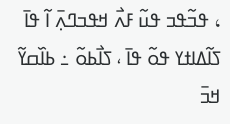، ߟߏ߬ߟߏ ߟߎ߬ ߓߍ߯ ߞߟߏߣߍ߲߫ ߊ߬ ߟߊ߫ ߖߊ߬ߡߊߙߌ ߟߋ߬ ߟߊ߫ ، ߖߊ߯ߕߋ߬ ߸ ߕߊ߰ߛߌ߬ ߞߏ߫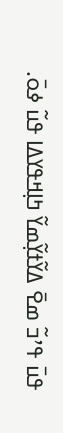ߟߎ߫ ߟߴߏ߬ ߘߐ߫ ߡߌ߬ߙߌ߲߬ߘߌ߬ ߤߊ߲ߞߟߌߡߊ ߟߎ߬ ߦߋ߫.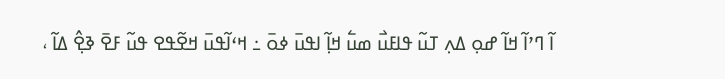ߊ߬ ߣߴߊ߬ ߞߊ߬ ߝߋ߲ ߡߍ߲ ߠߎ߬ ߟߊߓߎ߯ ߘߎ߱ ߞߊ߲߬ ߊߟߎ߫ ߦߋ߫ ߸ ߞߵߊ߬ߟߎ߫ ߞߐ߬ߟߐ ߟߎ߬ ߓߐ߫ ߢߐ߲߮ ߡߊ߬ ،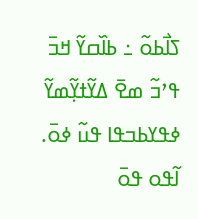ߖߊ߯ߕߋ߬ ߸ ߕߊ߰ߛߌ߬ ߞߏ߫ ߟߴߏ߬ ߘߐ߫ ߡߌ߬ߙߌ߲߬ߘߌ߬ ߦߟߌߕߏߟߊ ߟߎ߬ ߦߋ߫.
ߊ߬ߟߋ ߟߋ߫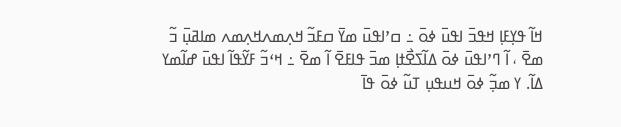ߞߊ߬ ߟߌ߲ߓߊ߲ ߞߟߏ߫ ߊߟߎ߫ ߦߋ߫ ߸ ߛߴߊߟߎ߫ ߘߌ߫ ߛߓߏ߬ ߞߍ߲ߘߍߞߍ߲ߘߍ ߘߊߥߎ߲߫ ߏ߬ ߘߐ߫ ، ߊ߬ ߣߴߊߟߎ߫ ߦߋ߫ ߡߊ߬ߖߐ߯ߙߊ߲ ߘߏ߫ ߟߊߓߐ߫ ߊ߬ ߘߐ߫ ߸ ߞߵߏ߬ ߓߌ߬ߟߊ߬ ߊߟߎ߫ ߝߊ߬ߘߌ ߡߊ߬. ߌ ߘߏ߲߬ ߦߋ߫ ߞߎߟߎ߲ ߠߎ߬ ߦߋ߫ ߟߊ߫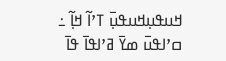ߞߎߟߎ߲ߞߎߟߎ߲߫ ߠߴߊ߬ ߞߊ߲߬ ߸ ߛߴߊߟߎ߫ ߘߌ߫ ߥߴߊߟߊ߫ ߟߊ߫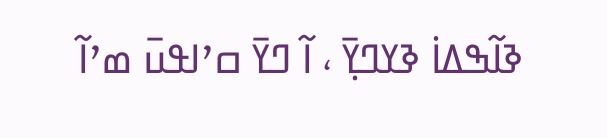ߢߊ߬ߒߡߊ߭ ߢߌߣߌ߲߫ ، ߊ߬ ߣߌ߫ ߛߴߊߟߎ߫ ߘߴߊ߬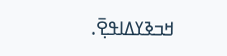ߞߏߢߌߡߊߟߐ߲߫.